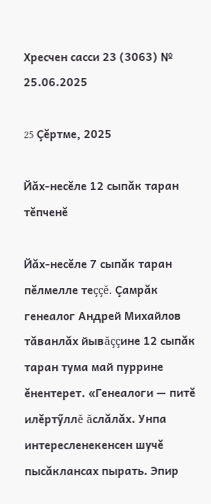Хресчен сасси 23 (3063) № 25.06.2025

25 Çĕртме, 2025

Йăх-несĕле 12 сыпăк таран тĕпченĕ

Йăх-несĕле 7 сыпăк таран пĕлмелле теççĕ. Çамрăк генеалог Андрей Михайлов тăванлăх йывăççине 12 сыпăк таран тума май пуррине ĕнентерет. «Генеалоги — питĕ илĕртӳллĕ ăслăлăх. Унпа интересленекенсен шучĕ пысăклансах пырать. Эпир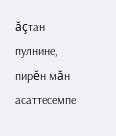ăçтан пулнине, пирĕн мăн асаттесемпе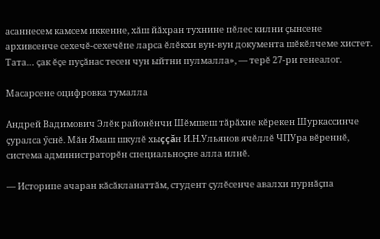асаннесем камсем иккенне, хăш йăхран тухнине пĕлес килни çынсене архивсенче сехечĕ-сехечĕпе ларса ĕлĕкхи вун-вун документа шĕкĕлчеме хистет. Тата… çак ĕçе пуçăнас тесен чун ыйтни пулмалла», — терĕ 27-ри генеалог.

Масарсене оцифровка тумалла

Андрей Вадимович Элĕк районĕнчи Шĕмшеш тăрăхне кĕрекен Шуркассинче çуралса ӳснĕ. Мăн Ямаш шкулĕ хыççăн И.Н.Ульянов ячĕллĕ ЧПУра вĕреннĕ, система администраторĕн специальноçне алла илнĕ.

— Историпе ачаран кăсăкланаттăм, студент çулĕсенче авалхи пурнăçпа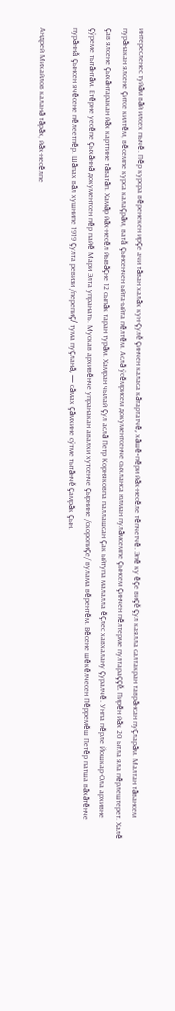интересленес туйăм вăй илсех пычĕ. Пĕр курсра вĕренекен ирçе ачи тăван халăх кун-çулĕ çинчен каласа кăтартатчĕ, хăшĕ-пĕри йăх-несĕле тĕпчетчĕ. Эпĕ ку ĕçе виçĕ çул каялла салтакран таврăнсан пуçларăм. Малтан тăвансем пурăнакан ялсене çитсе килтĕм, вĕсемпе курса калаçрăм, ватă çынсенчен ыйта-ыйта пĕлтĕм. Аслă ӳсĕмрисем документсенче сыхланса юлман пулăмсемпе çынсем çинчен пĕлтерме пултараççĕ. Пирĕн йăх 20 ытла яла пĕрлештерет. Халĕ çав ялсене çыхăнтаракан йăх карттине тăватăп. Хамăр йăх-несĕл йывăçне 12 сыпăк таран турăм. Хамран чылай çул аслă Петр Корняковпа паллашсан çак ыйтупа малалла ĕçлес хавхалану çуралчĕ. Унпа пĕрле Йошкар-Ола архивне çӳреме тытăнтăм. Етĕрне уесĕпе çыхăннă документсен пĕр пайĕ Мари Элта упранать. Мускав архивĕнче упранакан авалхи хутсенче çырнине /скоропиçе/ вулама вĕрентĕм. Вĕсене шĕкĕлчесен Пĕрремĕш Петĕр патша вăхăтĕнче пурăннă çынсен ячĕсене пĕлеетпĕр. Шăпах вăл хушнипе 1919 çулта ревизи /перепиç/ тума пуçланă, — сăмах çăмхине сӳтме тытăнчĕ çамрăк çын.

Андрей Михайлов каланă тăрăх, йăх-несĕлпе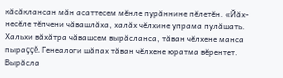кăсăклансан мăн асаттесем мĕнле пурăннине пĕлетĕн. «Йăх-несĕле тĕпчени чăвашлăха, халăх чĕлхине упрама пулăшать. Хальхи вăхăтра чăвашсем вырăсланса, тăван чĕлхене манса пыраççĕ. Генеалоги шăпах тăван чĕлхене юратма вĕрентет. Вырăсла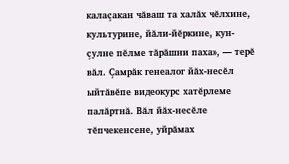калаçакан чăваш та халăх чĕлхине, культурине, йăли-йĕркине, кун-çулне пĕлме тăрăшни паха», — терĕ вăл. Çамрăк генеалог йăх-несĕл ыйтăвĕпе видеокурс хатĕрлеме палăртнă. Вăл йăх-несĕле тĕпчекенсене, уйрăмах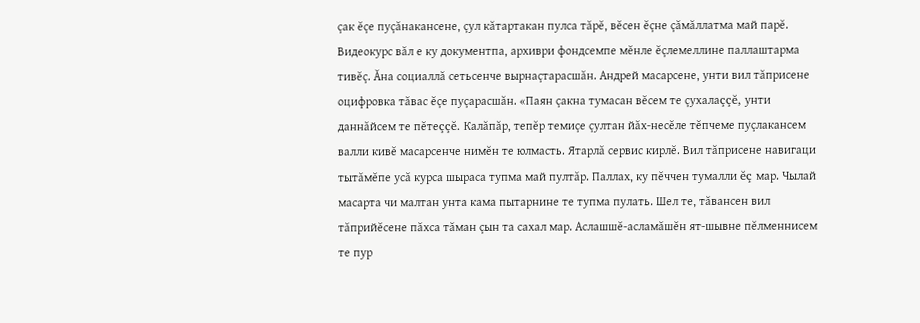çак ĕçе пуçăнакансене, çул кăтартакан пулса тăрĕ, вĕсен ĕçне çăмăллатма май парĕ. Видеокурс вăл е ку документпа, архиври фондсемпе мĕнле ĕçлемеллине паллаштарма тивĕç. Ăна социаллă сетьсенче вырнаçтарасшăн. Андрей масарсене, унти вил тăприсене оцифровка тăвас ĕçе пуçарасшăн. «Паян çакна тумасан вĕсем те çухалаççĕ, унти даннăйсем те пĕтеççĕ. Калăпăр, тепĕр темиçе çултан йăх-несĕле тĕпчеме пуçлакансем валли кивĕ масарсенче нимĕн те юлмасть. Ятарлă сервис кирлĕ. Вил тăприсене навигаци тытăмĕпе усă курса шыраса тупма май пултăр. Паллах, ку пĕччен тумалли ĕç мар. Чылай масарта чи малтан унта кама пытарнине те тупма пулать. Шел те, тăвансен вил тăприйĕсене пăхса тăман çын та сахал мар. Аслашшĕ-асламăшĕн ят-шывне пĕлменнисем те пур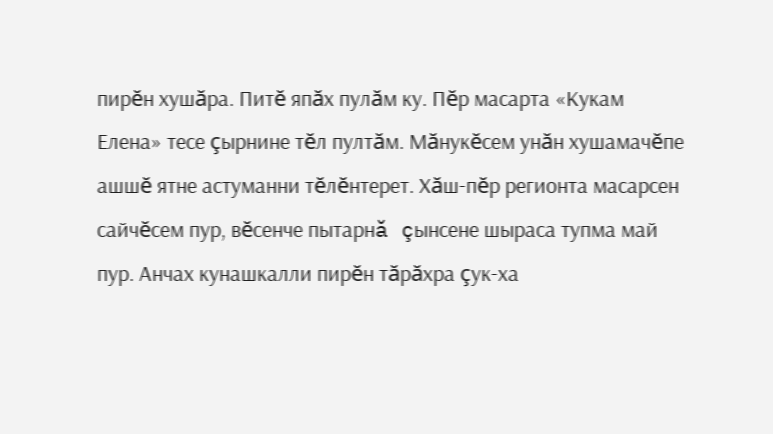пирĕн хушăра. Питĕ япăх пулăм ку. Пĕр масарта «Кукам Елена» тесе çырнине тĕл пултăм. Мăнукĕсем унăн хушамачĕпе ашшĕ ятне астуманни тĕлĕнтерет. Хăш-пĕр регионта масарсен сайчĕсем пур, вĕсенче пытарнă çынсене шыраса тупма май пур. Анчах кунашкалли пирĕн тăрăхра çук-ха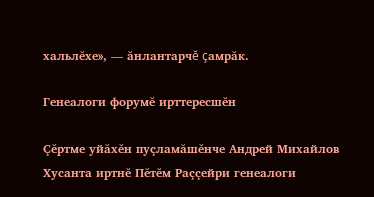хальлĕхе», — ăнлантарчĕ çамрăк.

Генеалоги форумĕ ирттересшĕн

Çĕртме уйăхĕн пуçламăшĕнче Андрей Михайлов Хусанта иртнĕ Пĕтĕм Раççейри генеалоги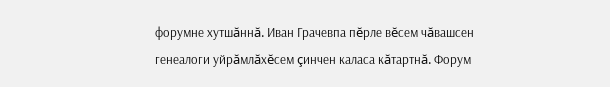форумне хутшăннă. Иван Грачевпа пĕрле вĕсем чăвашсен генеалоги уйрăмлăхĕсем çинчен каласа кăтартнă. Форум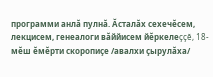программи анлă пулнă. Ăсталăх сехечĕсем, лекцисем, генеалоги вăййисем йĕркелеççĕ, 18-мĕш ĕмĕрти скоропиçе /авалхи çырулăха/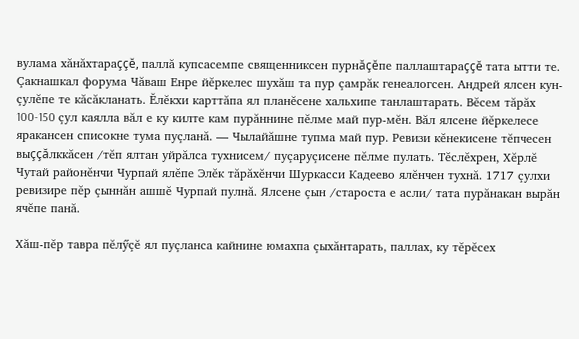вулама хăнăхтараççĕ, паллă купсасемпе священниксен пурнăçĕпе паллаштараççĕ тата ытти те. Çакнашкал форума Чăваш Енре йĕркелес шухăш та пур çамрăк генеалогсен. Андрей ялсен кун-çулĕпе те кăсăкланать. Ĕлĕкхи карттăпа ял планĕсене хальхипе танлаштарать. Вĕсем тăрăх 100-150 çул каялла вăл е ку килте кам пурăннине пĕлме май пур-мĕн. Вăл ялсене йĕркелесе яракансен списокне тума пуçланă. — Чылайăшне тупма май пур. Ревизи кĕнекисене тĕпчесен выççăлккăсен /тĕп ялтан уйрăлса тухнисем/ пуçаруçисене пĕлме пулать. Тĕслĕхрен, Хĕрлĕ Чутай районĕнчи Чурпай ялĕпе Элĕк тăрăхĕнчи Шуркасси Кадеево ялĕнчен тухнă. 1717 çулхи ревизире пĕр çыннăн ашшĕ Чурпай пулнă. Ялсене çын /староста е асли/ тата пурăнакан вырăн ячĕпе панă.

Хăш-пĕр тавра пĕлӳçĕ ял пуçланса кайнине юмахпа çыхăнтарать, паллах, ку тĕрĕсех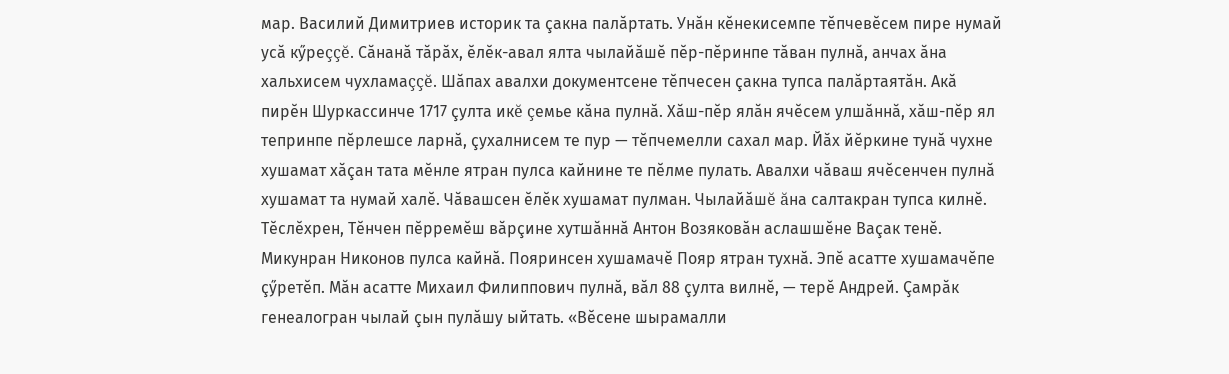мар. Василий Димитриев историк та çакна палăртать. Унăн кĕнекисемпе тĕпчевĕсем пире нумай усă кӳреççĕ. Сăнанă тăрăх, ĕлĕк-авал ялта чылайăшĕ пĕр-пĕринпе тăван пулнă, анчах ăна хальхисем чухламаççĕ. Шăпах авалхи документсене тĕпчесен çакна тупса палăртаятăн. Акă пирĕн Шуркассинче 1717 çулта икĕ çемье кăна пулнă. Хăш-пĕр ялăн ячĕсем улшăннă, хăш-пĕр ял тепринпе пĕрлешсе ларнă, çухалнисем те пур — тĕпчемелли сахал мар. Йăх йĕркине тунă чухне хушамат хăçан тата мĕнле ятран пулса кайнине те пĕлме пулать. Авалхи чăваш ячĕсенчен пулнă хушамат та нумай халĕ. Чăвашсен ĕлĕк хушамат пулман. Чылайăшĕ ăна салтакран тупса килнĕ. Тĕслĕхрен, Тĕнчен пĕрремĕш вăрçине хутшăннă Антон Возяковăн аслашшĕне Ваçак тенĕ. Микунран Никонов пулса кайнă. Пояринсен хушамачĕ Пояр ятран тухнă. Эпĕ асатте хушамачĕпе çӳретĕп. Мăн асатте Михаил Филиппович пулнă, вăл 88 çулта вилнĕ, — терĕ Андрей. Çамрăк генеалогран чылай çын пулăшу ыйтать. «Вĕсене шырамалли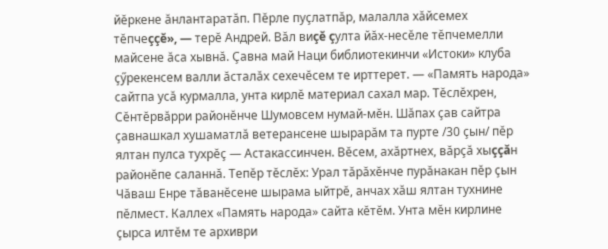йĕркене ăнлантаратăп. Пĕрле пуçлатпăр, малалла хăйсемех тĕпчеççĕ», — терĕ Андрей. Вăл виçĕ çулта йăх-несĕле тĕпчемелли майсене ăса хывнă. Çавна май Наци библиотекинчи «Истоки» клуба çӳрекенсем валли ăсталăх сехечĕсем те ирттерет. — «Память народа» сайтпа усă курмалла, унта кирлĕ материал сахал мар. Тĕслĕхрен, Сĕнтĕрвăрри районĕнче Шумовсем нумай-мĕн. Шăпах çав сайтра çавнашкал хушаматлă ветерансене шырарăм та пурте /30 çын/ пĕр ялтан пулса тухрĕç — Астакассинчен. Вĕсем, ахăртнех, вăрçă хыççăн районĕпе саланнă. Тепĕр тĕслĕх: Урал тăрăхĕнче пурăнакан пĕр çын Чăваш Енре тăванĕсене шырама ыйтрĕ, анчах хăш ялтан тухнине пĕлмест. Каллех «Память народа» сайта кĕтĕм. Унта мĕн кирлине çырса илтĕм те архиври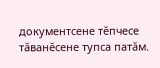документсене тĕпчесе тăванĕсене тупса патăм.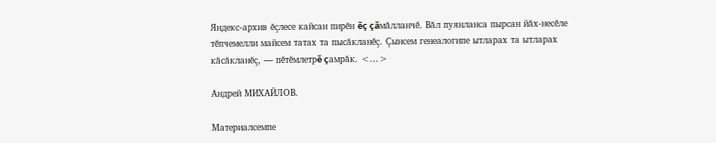Яндекс-архив ĕçлесе кайсан пирĕн ĕç çăмăлланчĕ. Вăл пуянланса пырсан йăх-несĕле тĕпчемелли майсем татах та пысăкланĕç. Çынсем генеалогипе ытларах та ытларах кăсăкланĕç, — пĕтĕмлетрĕ çамрăк. <...>

Андрей МИХАЙЛОВ.

Материалсемпе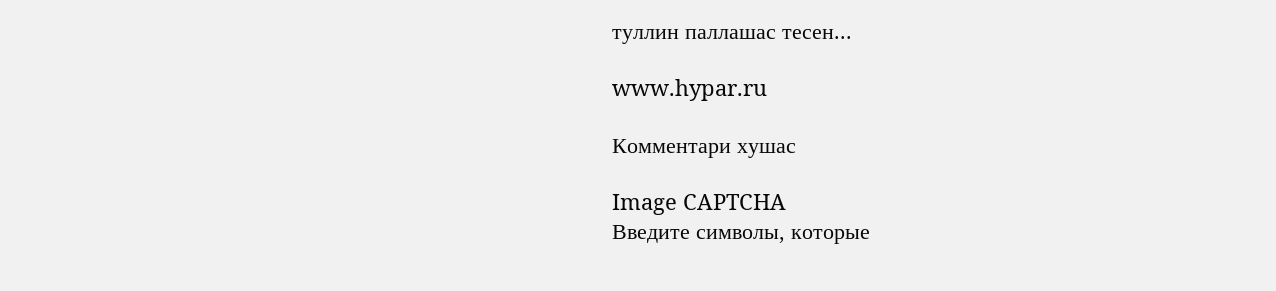туллин паллашас тесен...

www.hypar.ru

Комментари хушас

Image CAPTCHA
Введите символы, которые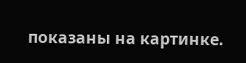показаны на картинке.